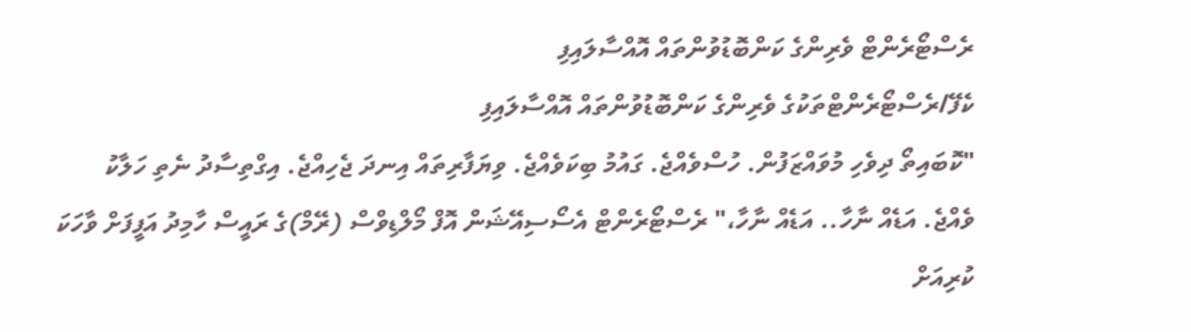ރެސްޓޯރެންޓް ވެރިންގެ ކަންބޮޑުވުންތައް އޮއްސާލައިފި
ކެފޭ/ރެސްޓޯރެންޓްތަކުގެ ވެރިންގެ ކަންބޮޑުވުންތައް އޮއްސާލައިފި
"ކޮބައިތޯ ދިވެހި މުވައްޒަފުން. ހުސްވެއްޖެ. ގައުމު ބިކަވެއްޖެ. ވިޔަފާރިތައް އިނދަ ޖެހިއްޖެ. އިގްތިސާދު ނެތި ހަލާކު ވެއްޖެ. އަޑެއް ނާހާ.. އަޑެއް ނާހާ،" ރެސްޓޯރެންޓް އެސޯސިއޭޝަން އޮފް މޯލްޑިވްސް (ރޭމް)ގެ ރައީސް ހާމިދު އަފީފަށް ވާހަކަ ކުރިއަށް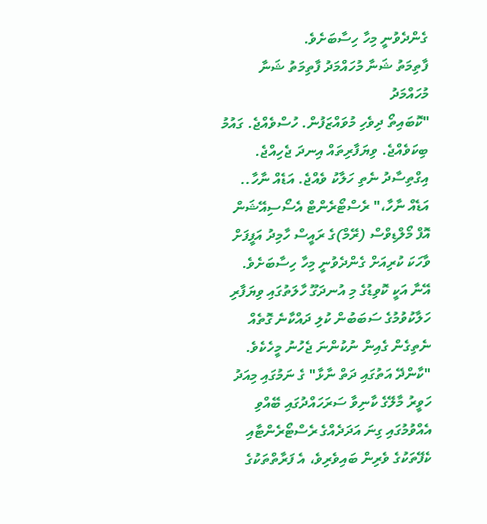ގެންދެވުނީ މިހާ ހިސާބަށެވެ.
ފާތިމަތު ޝަނާ މުހައްމަދު ފާތިމަތު ޝަނާ މުހައްމަދު
"ކޮބައިތޯ ދިވެހި މުވައްޒަފުން. ހުސްވެއްޖެ. ގައުމު ބިކަވެއްޖެ. ވިޔަފާރިތައް އިނދަ ޖެހިއްޖެ. އިގްތިސާދު ނެތި ހަލާކު ވެއްޖެ. އަޑެއް ނާހާ.. އަޑެއް ނާހާ،" ރެސްޓޯރެންޓް އެސޯސިއޭޝަން އޮފް މޯލްޑިވްސް (ރޭމް)ގެ ރައީސް ހާމިދު އަފީފަށް ވާހަކަ ކުރިއަށް ގެންދެވުނީ މިހާ ހިސާބަށެވެ.
އޭނާ އަކީ ކޮވިޑުގެ މި އުނދަގޫ ހާލަތުގައި ވިޔަފާރި ހަލާކުވުމުގެ ސަބަބުން ކުލި ދައްކާނެ ގޮތެއް ނެތިގެން ގެއިން ނުކުންނަ ޖެހުނު މީހެކެވެ.
"ކާންދޭ އަތުގައި ދަތް ނާޅާ" ގެ ނަމުގައި މިއަދު ހަވީރު މާލޭގެ ކާނިވާ ސަރަހައްދުގައި ބޭއްވި އެއްވުމުގައި ގިނަ އަދަދެއްގެ ރެސްޓޯރެންޓާއި ކެފޭތަކުގެ ވެރިން ބައިވެރިވެ، އެ ފަރާތްތަކުގެ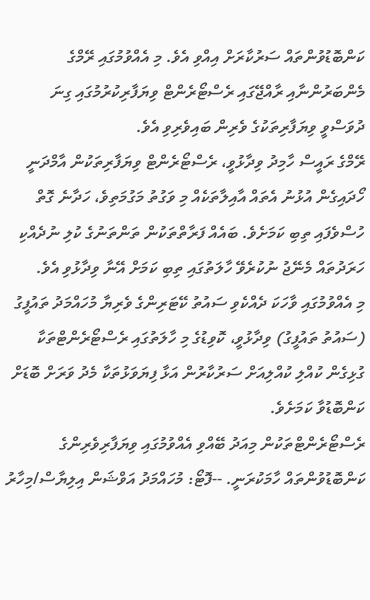ކަންބޮޑުވުންތައް ސަރުކާރަށް އިއްވި އެވެ. މި އެއްވުމުގައި ރޭމްގެ މެންބަރުންނާއި ރާއްޖޭގައި ރެސްޓޯރެންޓް ވިޔަފާރިކުރުމުގައި ގިނަ ދުވަސްވީ ވިޔަފާރިތަކުގެ ވެރިން ބައިވެރިވި އެވެ.
ރޭމްގެ ރައީސް ހާމިދު ވިދާޅުވީ، ރެސްޓޯރެންޓް ވިޔަފާރިތަކުން އާމްދަނީ ހޯދައިގެން އުޅުނު އެތައް އާއިލާތަކެއް މި ވަގުތު މަގުމަތިވެ، ހަދާނެ ގޮތް ހުސްވެފައި ތިބި ކަމަށެވެ. ބައެއް ފަރާތްތަކުން ތަންތަނުގެ ކުލި ނުދެއްކި ހަރަދުތައް މެނޭޖު ނުކުރެވޭ ހާލަތުގައި ތިބި ކަމަށް އޭނާ ވިދާޅުވި އެވެ.
މި އެއްވުމުގައި ވާހަކަ ދެއްކެވި ސައުތު ކޭޓަރިންގެ ވެރިޔާ މުހައްމަދު ތައުފީގު (ސައުތު ތައުފީގު) ވިދާޅުވީ، ކޮވިޑުގެ މި ހާލަތުގައި ރެސްޓޯރެންޓްތަކާ ގުޅިގެން ކުއްލި ކުއްލިއަށް ސަރުކާރުން އަޅާ ފިޔަވަޅުތަކާ މެދު ވަރަށް ބޮޑަށް ކަންބޮޑުވާ ކަމަށެވެ.
ރެސްޓޯރެންޓްތަކުން މިއަދު ބޭއްވި އެއްވުމުގައި ވިޔަފާރިވެރިންގެ ކަންބޮޑުވުންތައް ހާމަކުރަނީ. --ފޮޓޯ: މުހައްމަދު އަވްޝަން އިލިޔާސް/މިހާރު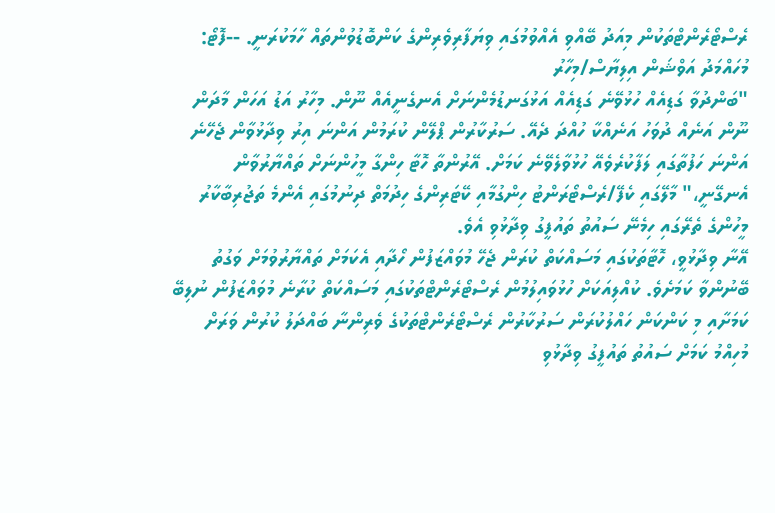ރެސްޓޯރެންޓްތަކުން މިއަދު ބޭއްވި އެއްވުމުގައި ވިޔަފާރިވެރިންގެ ކަންބޮޑުވުންތައް ހާމަކުރަނީ. --ފޮޓޯ: މުހައްމަދު އަވްޝަން އިލިޔާސް/މިހާރު
"ބަންދުވާ ގަޑިއެއް ހުޅުވޭނެ ގަޑިއެއް އަޅުގަނޑުމެންނަށް އެނގެނީއެއް ނޫން. މިހާރު އަޑު އަހަން މާދަން ނޫން އަނެއް ދުވަހު އަނެއްކާ ހުއްދަ ދެއޭ. ސަރުކާރުން ޕްލޭން ކުރަމުން އަންނަ އިރު ވިދާޅުވާން ޖެހޭނެ އަންނަ ހަފުތާގައި ލަފާކުރެވެއޭ ހުޅުވާލެވޭނެ ކަމަށް. އޭރުންތާ ހޮޓާ ހިންގާ މީހުންނަށް ތައްޔާރުވާން އެނގޭނީ،" މާލޭގައި ކެފޭ/ރެސްޓޯރަންޓު ހިންގުމާއި ކޭޓަރިންގެ ހިދުމަތް ދިނުމުގައި އެންމެ ތަޖުރިބާކާރު މީހުންގެ ތެރޭގައި ހިމެނޭ ސައުތު ތައުފީގު ވިދާޅުވި އެވެ.
އޭނާ ވިދާޅުވީ، ހޮޓާތަކުގައި މަސައްކަތް ކުރަން ޖެހޭ މުވައްޒަފުން ހޯދާއި އެކަމަށް ތައްޔާރުވުމަށް ވަގުތު ބޭނުންވާ ކަމަށެވެ. ކުއްލިއަކަށް ހުޅުވައިލުމުން ރެސްޓޯރެންޓްތަކުގައި މަސައްކަތް ކުރާނެ މުވައްޒަފުން ނުލިބޭ ކަމަށާއި މި ކަންކަން ހައްލުކުރަން ސަރުކާރުން ރެސްޓޯރެންޓްތަކުގެ ވެރިންނާ ބައްދަލު ކުރުން ވަރަށް މުހިއްމު ކަމަށް ސައުތު ތައުފީގު ވިދާޅުވި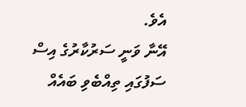އެވެ.
އޭނާ ވަނީ ސަރުކާރުގެ އިސް ސަފުގައި ތިއްބެވި ބައެއް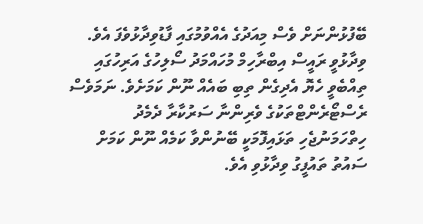ބޭފުޅުންނަށް ވެސް މިއަދުގެ އެއްވުމުގައި ފާޑުވިދާޅުވެފަ އެވެ.
ވިދާޅުވީ ރައީސް އިބްރާހިމް މުހައްމަދު ސޯލިހުގެ އަރިހުގައި ތިއްބެވީ ހެޔޮ އެދިގެން ތިބި ބައެއް ނޫން ކަމަށެވެ. ނަމަވެސް ރެސްޓޯރެންޓްތަކުގެ ވެރިންނާ ސަރުކާރާ ދެމެދު ހިތްހަމަނުޖެހި ތަޅައިފޮމަކީ ބޭނުންވާ ކަމެއް ނޫން ކަމަށް ސައުތު ތައުފީގު ވިދާޅުވި އެވެ.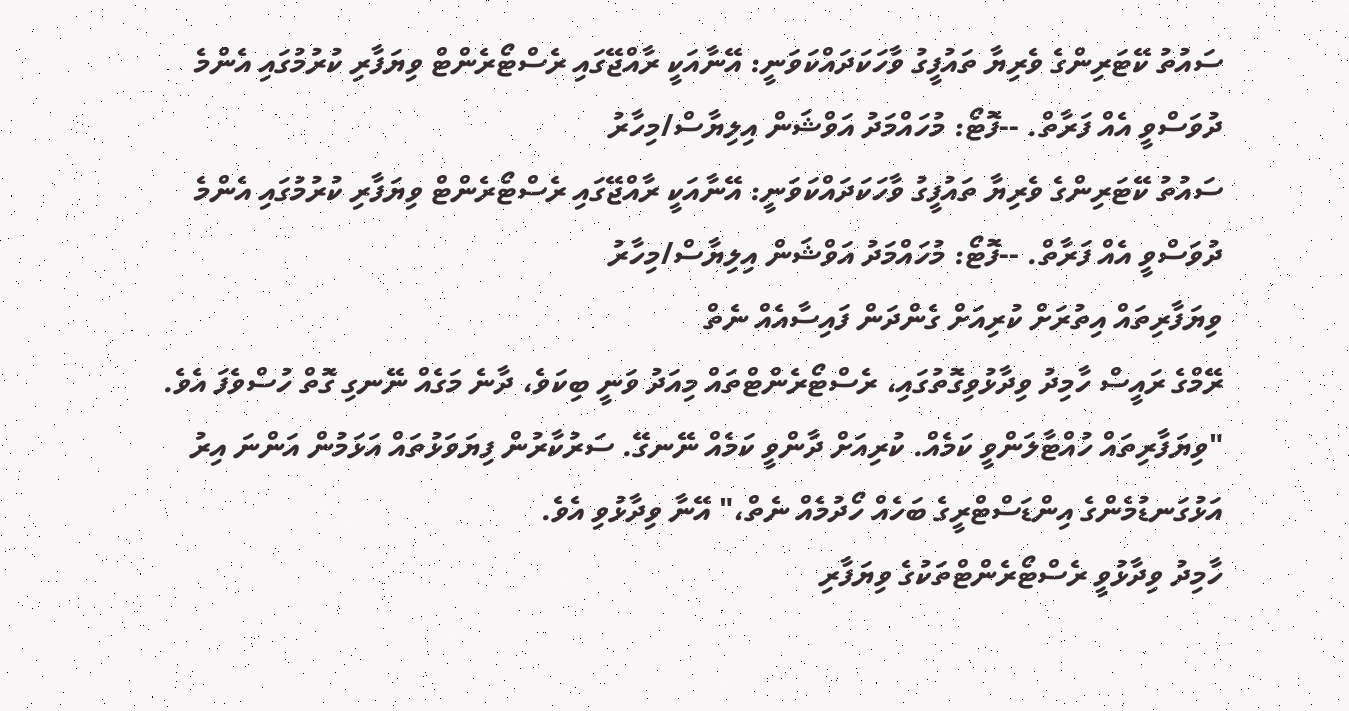ސައުތު ކޭޓަރިންގެ ވެރިޔާ ތައުފީގު ވާހަކަދައްކަވަނީ: އޭނާއަކީ ރާއްޖޭގައި ރެސްޓޯރެންޓް ވިޔަފާރި ކުރުމުގައި އެންމެ ދުވަސްވީ އެއް ފަރާތް. --ފޮޓޯ: މުހައްމަދު އަވްޝަން އިލިޔާސް/މިހާރު
ސައުތު ކޭޓަރިންގެ ވެރިޔާ ތައުފީގު ވާހަކަދައްކަވަނީ: އޭނާއަކީ ރާއްޖޭގައި ރެސްޓޯރެންޓް ވިޔަފާރި ކުރުމުގައި އެންމެ ދުވަސްވީ އެއް ފަރާތް. --ފޮޓޯ: މުހައްމަދު އަވްޝަން އިލިޔާސް/މިހާރު
ވިޔަފާރިތައް އިތުރަށް ކުރިއަށް ގެންދަން ފައިސާއެއް ނެތް
ރޭމްގެ ރައީސް ހާމިދު ވިދާޅުވިގޮތުގައި، ރެސްޓޯރެންޓްތައް މިއަދު ވަނީ ބިކަވެ، ދާނެ މަގެއް ނޭނގި ގޮތް ހުސްވެފަ އެވެ.
"ވިޔަފާރިތައް ހުއްޓާލަންވީ ކަމެއް. ކުރިއަށް ދާންވީ ކަމެއް ނޭނގޭ. ސަރުކާރުން ފިޔަވަޅުތައް އަޅަމުން އަންނަ އިރު އަޅުގަނޑުމެންގެ އިންޑަސްޓްރީގެ ބަހެއް ހޯދުމެއް ނެތް،" އޭނާ ވިދާޅުވި އެވެ.
ހާމިދު ވިދާޅުވީ ރެސްޓޯރެންޓްތަކުގެ ވިޔަފާރި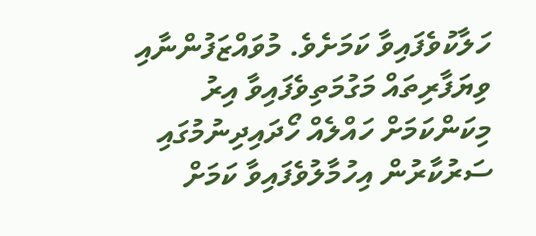ހަލާކުވެފައިވާ ކަމަށެވެ. މުވައްޒަފުންނާއި ވިޔަފާރިތައް މަގުމަތިވެފައިވާ އިރު މިކަންކަމަށް ހައްލެއް ހޯދައިދިނުމުގައި ސަރުކާރުން އިހުމާލުވެފައިވާ ކަމަށް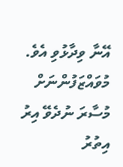އޭނާ ވިދާޅުވި އެވެ. މުވައްޒަފުންނަށް މުސާރަ ނުދެވޭ އިރު އިތުރު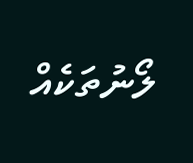ލޯނުތަކެއް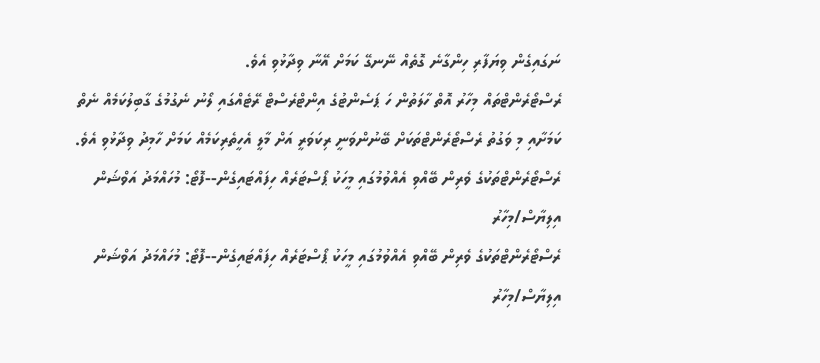ނަގައިގެން ވިޔަފާރި ހިންގާނެ ގޮތެއް ނޭނގޭ ކަމަށް އޭނާ ވިދާޅުވި އެވެ.
ރެސްޓޯރެންޓްތައް މިހާރު އޮތް ހާލަތުން ހަ ޕަސެންޓުގެ އިންޓްރެސްޓް ރޭޓެއްގައި ލޯނު ނެގުމުގެ ގާބިލުކަމެއް ނެތް ކަމަށާއި މި ވަގުތު ރެސްޓޯރެންޓްތަކަށް ބޭނުންވަނީ ރިކަވަރީ އަށް މާލީ އެހީތެރިކަމެއް ކަމަށް ހާމިދު ވިދާޅުވި އެވެ.
ރެސްޓޯރެންޓްތަކުގެ ވެރިން ބޭއްވި އެއްވުމުގައި މީހަކު ޕޯސްޓަރެއް ހިފައްޓައިގެން--ފޮޓޯ: މުހައްމަދު އަވްޝަން އިލިޔާސް/މިހާރު
ރެސްޓޯރެންޓްތަކުގެ ވެރިން ބޭއްވި އެއްވުމުގައި މީހަކު ޕޯސްޓަރެއް ހިފައްޓައިގެން--ފޮޓޯ: މުހައްމަދު އަވްޝަން އިލިޔާސް/މިހާރު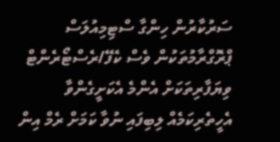ސަރުކާރުން ހިންގާ ސްޓިމިއުލަސް ޕްރޮގްރާމުތަކުން ވެސް ކެފޭ/ރެސްޓޯރެންޓް ވިޔަފާރިތަކަށް އެންމެ އެކަށީގެންވާ އެހީތެރިކަމެއް ލިބިފައި ނުވާ ކަމަށް ރެމް އިން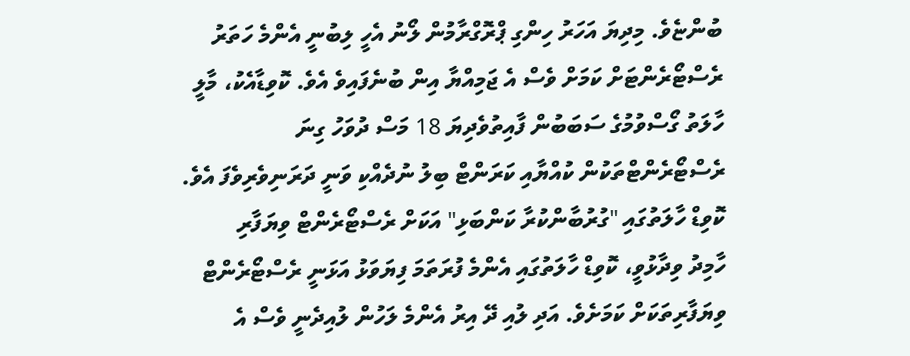ބުންޏެވެ. މިދިޔަ އަހަރު ހިންގި ޕްރޮގްރާމުން ލޯނު އެހީ ލިބުނީ އެންމެ ހަތަރު ރެސްޓޯރެންޓަށް ކަމަށް ވެސް އެ ޖަމިއްޔާ އިން ބުނެފައިވެ އެވެ. ކޮވިޑާއެކު، މާލީ ހާލަތު ގޯސްވުމުގެ ސަބަބުން ފާއިތުވެދިޔަ 18 މަސް ދުވަހު ގިނަ ރެސްޓޯރެންޓްތަކުން ކުއްޔާއި ކަރަންޓް ބިލު ނުދެއްކި ވަނީ ދަރަނިވެރިވެފަ އެވެ.
ކޮވިޑް ހާލަތުގައި "ގުރުބާންކުރާ ކަންބަޅި" އަކަށް ރެސްޓޯރެންޓް ވިޔަފާރި
ހާމިދު ވިދާޅުވީ، ކޮވިޑް ހާލަތުގައި އެންމެ ފުރަތަމަ ފިޔަވަޅު އަޅަނީ ރެސްޓޯރެންޓް ވިޔަފާރިތަކަށް ކަމަށެވެ. އަދި ލުއި ދޭ އިރު އެންމެ ލަހުން ލުއިދެނީ ވެސް އެ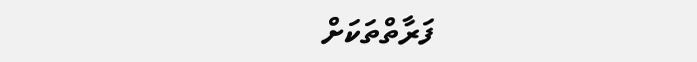ފަރާތްތަކަށް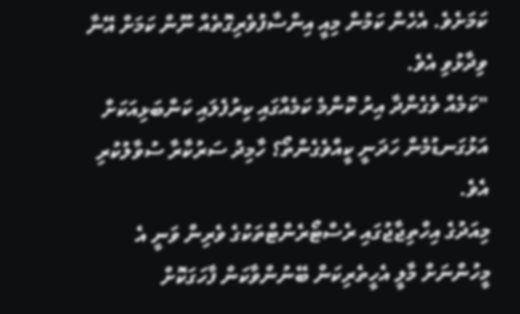ކަމަށެވެ. އެހެން ކަމުން މިއީ އިންސާފުވެރިގޮތެއް ނޫން ކަމަށް އޭނާ ވިދާޅުވި އެވެ.
"ކަމެއް ވެގެންދާ އިރު ކޮންމެ ކަމެއްގައި ކިރުފެލައި ކަންބަޅިއަކަށް އަޅުގަނޑުމެން ހަދަނީ ކީއްވެގެންތޯ؟ ހާމިދު ސަރުކާރާ ސުވާލުކުރި އެވެ.
މިއަދުގެ އިހްތިޖާޖުގައި ރެސްޓޯރެންޓްތަކުގެ ވެރިން ވަނީ އެ މީހުންނަށް މާލީ އެހީތެރިކަން ބޭނުންވާކަން ފާހަގަކޮށް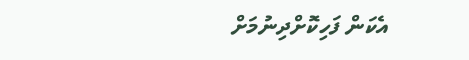އެކަން ފަހިކޮށްދިނުމަށް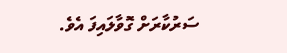ސަރުކާރަށް ގޮވާލައިފަ އެވެ.